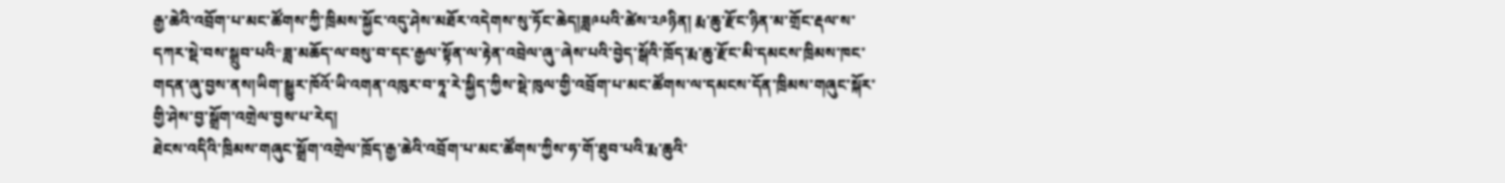རྒྱ་ཆེའི་འབྲོག་པ་མང་ཚོགས་ཀྱི་ཁྲིམས་སྐྱོང་འདུ་ཤེས་མཐོར་འདེགས་སུ་ཏོང་ཆེད།ཟླ༩པའི་ཚེས་༢༩ཉིན། རྨ་ཆུ་རྫོང་ཉིན་མ་གྲོང་རྡལ་ས་དཀར་སྡེ་བས་སྒྲུབ་པའི“ཟླ་མཆོད་ལ་བསུ་བ་དང་རྒྱལ་སྟོན་ལ་རྟེན་འབྲེལ་ཞུ”ཞེས་པའི་བྱེད་སྒོའི་ཁྲོད་རྨ་ཆུ་རྫོང་མི་དམངས་ཁྲིམས་ཁང་གདན་ཞུ་བྱས་ནས།ཡིག་སྒྱུར་ཁོའོ་ཡི་འགན་འཁུར་བ་ཏཱ་རེ་སྐྱིད་ཀྱིས་སྡེ་ཁུལ་གྱི་འབྲོག་པ་མང་ཚོགས་ལ་དམངས་དོན་ཁྲིམས་གཞུང་སྐོར་གྱི་ཤེས་བྱ་སྒྲོག་འགྲེལ་བྱས་པ་རེད།
ཐེངས་འདིའི་ཁྲིམས་གཞུང་སྒྲོག་འགྲེལ་ཁྲོད་རྒྱ་ཆེའི་འབྲོག་པ་མང་ཚོགས་ཀྱིས་ཧ་གོ་ཐུབ་པའི་རྨ་ཆུའི་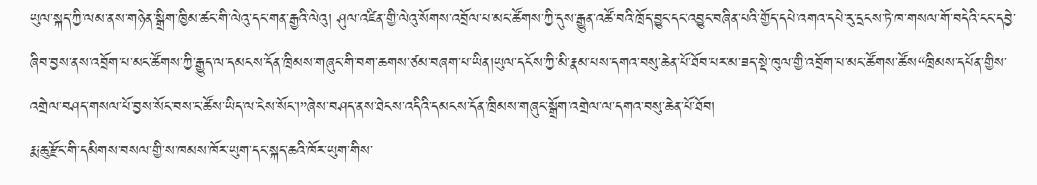ཡུལ་སྐད་ཀྱི་ལམ་ནས་གཉེན་སྒྲིག་ཁྱིམ་ཚང་གི་ལེའུ་དང་གན་རྒྱའི་ལེའུ། ཤུལ་འཛིན་གྱི་ལེའུ་སོགས་འབྲོལ་པ་མང་ཚོགས་ཀྱི་དུས་རྒྱུན་འཚོ་བའི་ཁྲོད་བྱུང་དང་འབྱུང་བཞིན་པའི་གྱོད་དཔེ་འགའ་དཔེ་རུ་དྲངས་ཏེ་ཁ་གསལ་གོ་བདེའི་ངང་དབྱེ་ཞིབ་བྱས་ནས་འབྲོག་པ་མང་ཚོགས་ཀྱི་རྒྱུད་ལ་དམངས་དོན་ཁྲིམས་གཞུང་གི་བག་ཆགས་ཙམ་བཞག་པ་ཡིན།ཡུལ་དངོས་ཀྱི་མི་རྣམ་པས་དགའ་བསུ་ཆེན་པོ་ཐོབ་པར་མ་ཟད་སྡེ་ཁུལ་གྱི་འབྲོག་པ་མང་ཚོགས་ཚོས“ཁྲིམས་དཔོན་གྱིས་འགྲེལ་བཤད་གསལ་པོ་བྱས་སོང་བས་ང་ཚོས་ཡིད་ལ་ངེས་སོང་།”ཞེས་བཤད་ནས་ཐེངས་འདིའི་དམངས་དོན་ཁྲིམས་གཞུང་སྒྲོག་འགྲེལ་ལ་དགའ་བསུ་ཆེན་པོ་ཐོབ།
རྨ་ཆུ་རྫོང་གི་དམིགས་བསལ་གྱི་ས་ཁམས་ཁོར་ཡུག་དང་སྐད་ཆའི་ཁོར་ཡུག་གིས་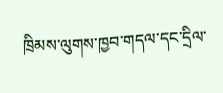ཁྲིམས་ལུགས་ཁྱབ་གདལ་དང་དྲིལ་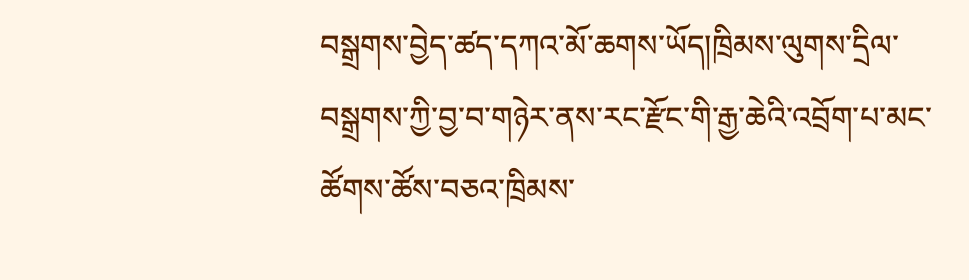བསྒྲགས་བྱེད་ཚད་དཀའ་མོ་ཆགས་ཡོད།ཁྲིམས་ལུགས་དྲིལ་བསྒྲགས་ཀྱི་བྱ་བ་གཉེར་ནས་རང་རྫོང་གི་རྒྱ་ཆེའི་འབྲོག་པ་མང་ཚོགས་ཚོས་བཅའ་ཁྲིམས་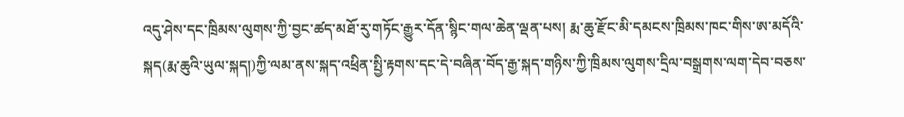འདུ་ཤེས་དང་ཁྲིམས་ལུགས་ཀྱི་བྱང་ཚད་མཐོ་རུ་གཏོང་རྒྱུར་དོན་སྙིང་གལ་ཆེན་ལྡན་པས། རྨ་ཆུ་རྫོང་མི་དམངས་ཁྲིམས་ཁང་གིས་ཨ་མདོའི་སྐད(རྨ་ཆུའི་ཡུལ་སྐད།)ཀྱི་ལམ་ནས་སྐད་འཕྲིན་སྤྱི་རྟགས་དང་དེ་བཞིན་བོད་རྒྱ་སྐད་གཉིས་ཀྱི་ཁྲིམས་ལུགས་དྲིལ་བསྒྲགས་ལག་དེབ་བཅས་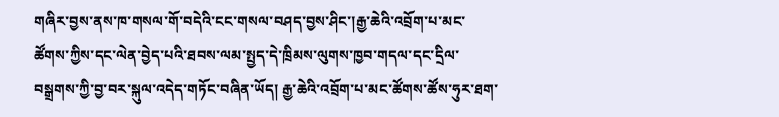གཞིར་བྱས་ནས་ཁ་གསལ་གོ་བདེའི་ངང་གསལ་བཤད་བྱས་ཤིང་།རྒྱ་ཆེའི་འབྲོག་པ་མང་ཚོགས་ཀྱིས་དང་ལེན་བྱེད་པའི་ཐབས་ལམ་སྤྱད་དེ་ཁྲིམས་ལུགས་ཁྱབ་གདལ་དང་དྲིལ་བསྒྲགས་ཀྱི་བྱ་བར་སྐུལ་འདེད་གཏོང་བཞིན་ཡོད། རྒྱ་ཆེའི་འབྲོག་པ་མང་ཚོགས་ཚོས་ཧུར་ཐག་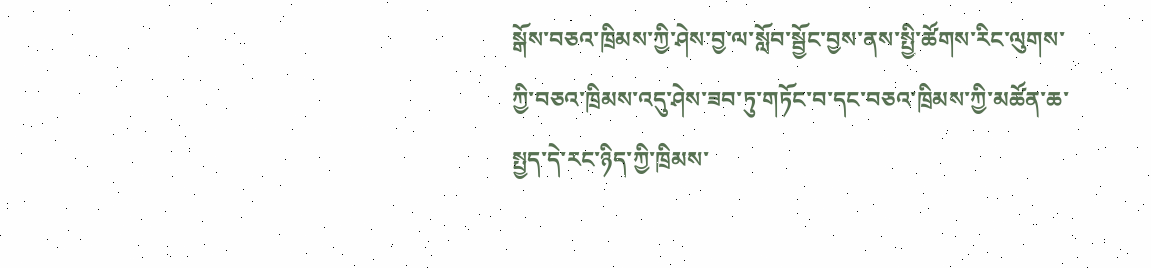སྒོས་བཅའ་ཁྲིམས་ཀྱི་ཤེས་བྱ་ལ་སློབ་སྦྱོང་བྱས་ནས་སྤྱི་ཚོགས་རིང་ལུགས་ཀྱི་བཅའ་ཁྲིམས་འདུ་ཤེས་ཟབ་ཏུ་གཏོང་བ་དང་བཅའ་ཁྲིམས་ཀྱི་མཚོན་ཆ་སྤྱད་དེ་རང་ཉིད་ཀྱི་ཁྲིམས་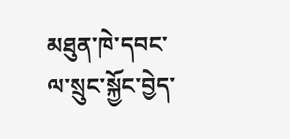མཐུན་ཁེ་དབང་ལ་སྲུང་སྐྱོང་བྱེད་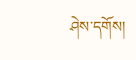ཤེས་དགོས།